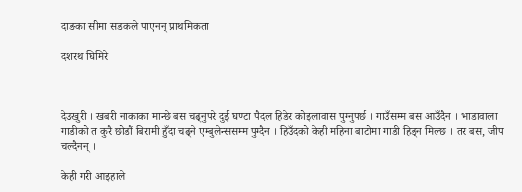दाङका सीमा सडकले पाएनन् प्राथमिकता

दशरथ घिमिरे



देउखुरी । खबरी नाकाका मान्छे बस चढ्नुपरे दुई घण्टा पैदल हिडेर कोइलावास पुग्नुपर्छ । गाउँसम्म बस आउँदैन । भाडावाला गाडीको त कुरै छोडौं बिरामी हुँदा चढ्ने एम्बुलेन्ससम्म पुग्दैन । हिउँदको केही महिना बाटोमा गाडी हिड्न मिल्छ । तर बस, जीप चल्दैनन् ।

केही गरी आइहाले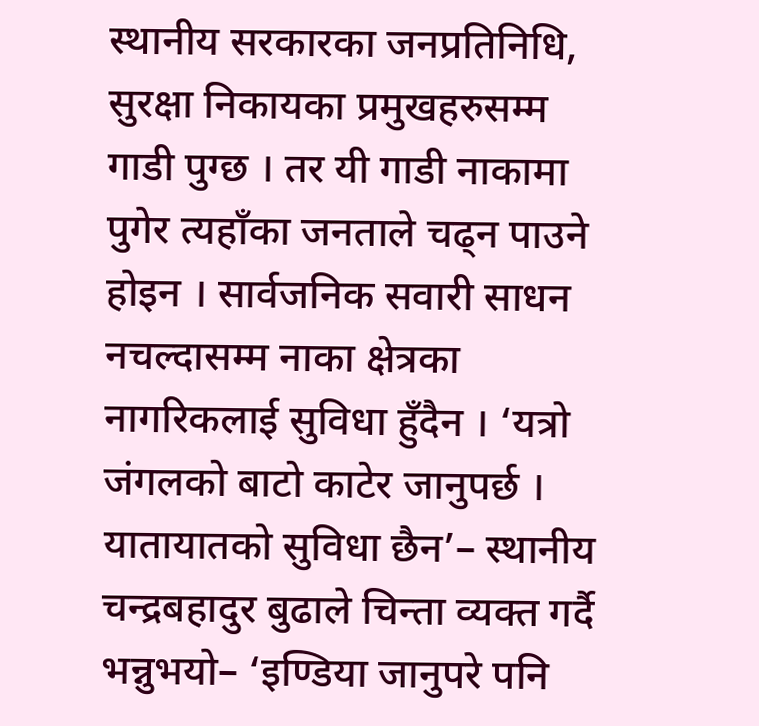स्थानीय सरकारका जनप्रतिनिधि, सुरक्षा निकायका प्रमुखहरुसम्म गाडी पुग्छ । तर यी गाडी नाकामा पुगेर त्यहाँका जनताले चढ्न पाउने होइन । सार्वजनिक सवारी साधन नचल्दासम्म नाका क्षेत्रका नागरिकलाई सुविधा हुँदैन । ‘यत्रो जंगलको बाटो काटेर जानुपर्छ । यातायातको सुविधा छैन’– स्थानीय चन्द्रबहादुर बुढाले चिन्ता व्यक्त गर्दै भन्नुभयो– ‘इण्डिया जानुपरे पनि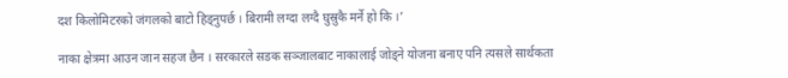दश किलोमिटरको जंगलको बाटो हिड्नुपर्छ । बिरामी लग्दा लग्दै घुस्रुकै मर्ने हो कि ।’

नाका क्षेत्रमा आउन जान सहज छैन । सरकारले सडक सञ्जालबाट नाकालाई जोड्ने योजना बनाए पनि त्यसले सार्थकता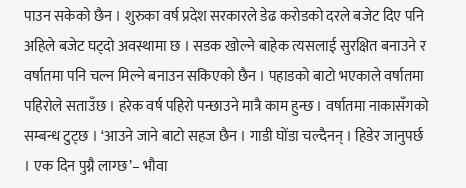पाउन सकेको छैन । शुरुका वर्ष प्रदेश सरकारले डेढ करोडको दरले बजेट दिए पनि अहिले बजेट घट्दो अवस्थामा छ । सडक खोल्ने बाहेक त्यसलाई सुरक्षित बनाउने र वर्षातमा पनि चल्न मिल्ने बनाउन सकिएको छैन । पहाडको बाटो भएकाले वर्षातमा पहिरोले सताउँछ । हरेक वर्ष पहिरो पन्छाउने मात्रै काम हुन्छ । वर्षातमा नाकासँगको सम्बन्ध टुट्छ । ‘आउने जाने बाटो सहज छैन । गाडी घोंडा चल्दैनन् । हिडेर जानुपर्छ । एक दिन पुग्नै लाग्छ’– भौवा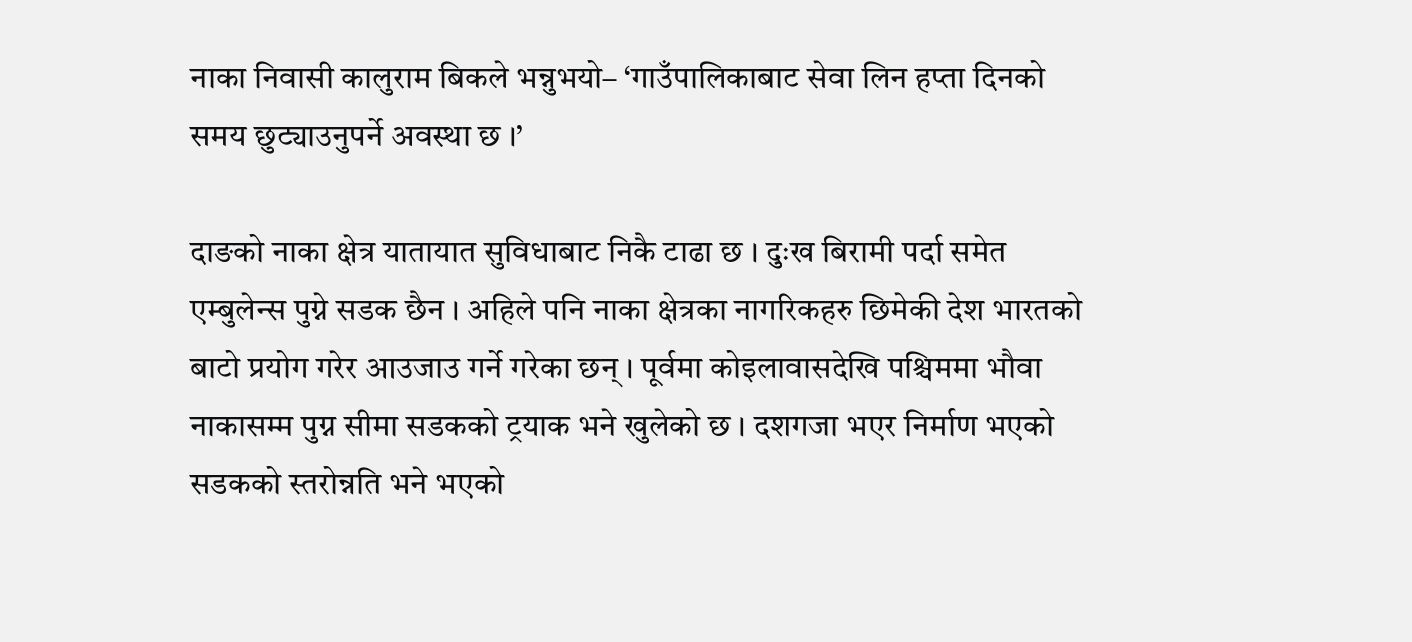नाका निवासी कालुराम बिकले भन्नुभयो– ‘गाउँपालिकाबाट सेवा लिन हप्ता दिनको समय छुट्याउनुपर्ने अवस्था छ ।’

दाङको नाका क्षेत्र यातायात सुविधाबाट निकै टाढा छ । दुःख बिरामी पर्दा समेत एम्बुलेन्स पुग्ने सडक छैन । अहिले पनि नाका क्षेत्रका नागरिकहरु छिमेकी देश भारतको बाटो प्रयोग गरेर आउजाउ गर्ने गरेका छन् । पूर्वमा कोइलावासदेखि पश्चिममा भौवा नाकासम्म पुग्न सीमा सडकको ट्रयाक भने खुलेको छ । दशगजा भएर निर्माण भएको सडकको स्तरोन्नति भने भएको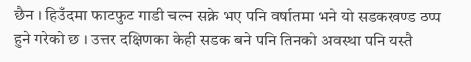छैन । हिउँदमा फाटफुट गाडी चल्न सक्ने भए पनि वर्षातमा भने यो सडकखण्ड ठप्प हुने गरेको छ । उत्तर दक्षिणका केही सडक बने पनि तिनको अवस्था पनि यस्तै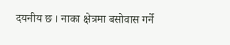दयनीय छ । नाका क्षेत्रमा बसोवास गर्ने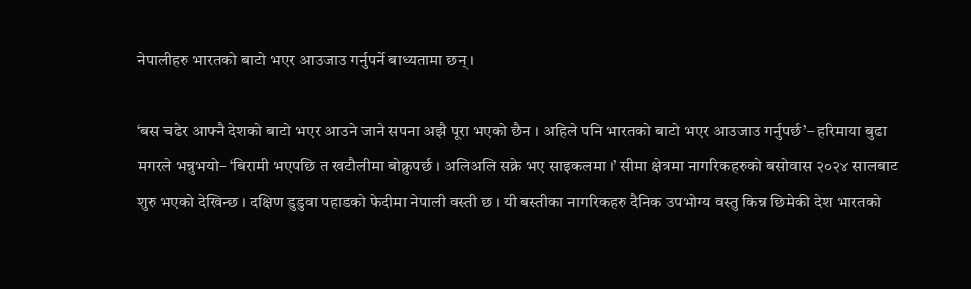नेपालीहरु भारतको बाटो भएर आउजाउ गर्नुपर्ने बाध्यतामा छन् ।

‘बस चढेर आफ्नै देशको बाटो भएर आउने जाने सपना अझै पूरा भएको छैन । अहिले पनि भारतको बाटो भएर आउजाउ गर्नुपर्छ’– हरिमाया बुढा मगरले भन्नुभयो– ‘बिरामी भएपछि त खटौलीमा बोक्नुपर्छ । अलिअलि सक्ने भए साइकलमा ।’ सीमा क्षेत्रमा नागरिकहरुको बसोवास २०२४ सालबाट शुरु भएको देखिन्छ । दक्षिण डुडुवा पहाडको फेदीमा नेपाली वस्ती छ । यी बस्तीका नागरिकहरु दैनिक उपभोग्य वस्तु किन्न छिमेकी देश भारतको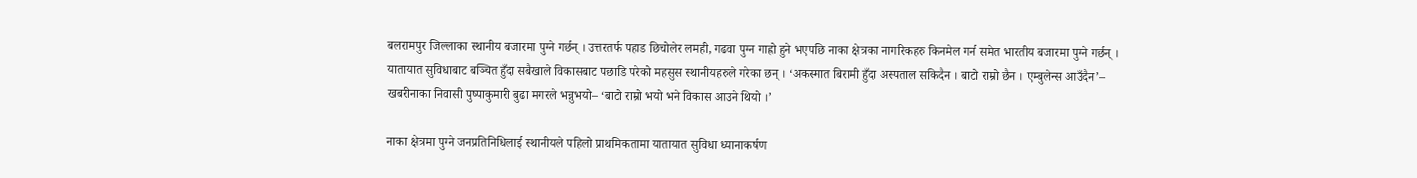बलरामपुर जिल्लाका स्थानीय बजारमा पुग्ने गर्छन् । उत्तरतर्फ पहाड छिचोलेर लमही, गढवा पुग्न गाह्रो हुने भएपछि नाका क्षेत्रका नागरिकहरु किनमेल गर्न समेत भारतीय बजारमा पुग्ने गर्छन् । यातायात सुविधाबाट बञ्चित हुँदा सबैखाले विकासबाट पछाडि परेको महसुस स्थानीयहरुले गरेका छन् । ‘अकस्मात बिरामी हुँदा अस्पताल सकिदैन । बाटो राम्रो छैन । एम्बुलेन्स आउँदैन’– खबरीनाका निवासी पुष्पाकुमारी बुढा मगरले भन्नुभयो– ‘बाटो राम्रो भयो भने विकास आउने थियो ।’

नाका क्षेत्रमा पुग्ने जनप्रतिनिधिलाई स्थानीयले पहिलो प्राथमिकतामा यातायात सुविधा ध्यानाकर्षण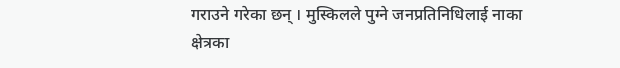गराउने गरेका छन् । मुस्किलले पुग्ने जनप्रतिनिधिलाई नाका क्षेत्रका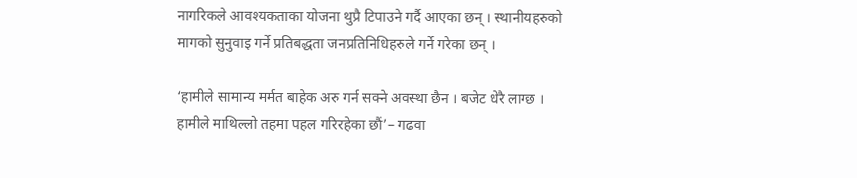नागरिकले आवश्यकताका योजना थुप्रै टिपाउने गर्दै आएका छन् । स्थानीयहरुको मागको सुनुवाइ गर्ने प्रतिबद्धता जनप्रतिनिधिहरुले गर्ने गरेका छन् ।

‘हामीले सामान्य मर्मत बाहेक अरु गर्न सक्ने अवस्था छैन । बजेट धेरै लाग्छ । हामीले माथिल्लो तहमा पहल गरिरहेका छौं’– गढवा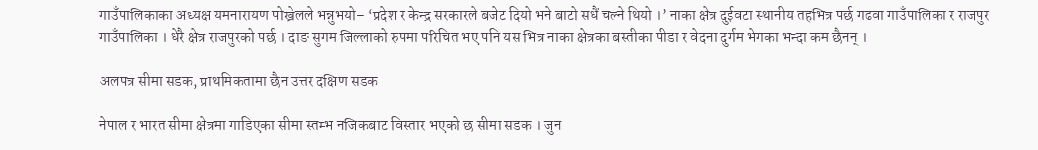गाउँपालिकाका अध्यक्ष यमनारायण पोख्रेलले भन्नुभयो– ‘प्रदेश र केन्द्र सरकारले बजेट दियो भने बाटो सधैं चल्ने थियो ।’ नाका क्षेत्र दुईवटा स्थानीय तहभित्र पर्छ गढवा गाउँपालिका र राजपुर गाउँपालिका । धेरै क्षेत्र राजपुरको पर्छ । दाङ सुगम जिल्लाको रुपमा परिचित भए पनि यस भित्र नाका क्षेत्रका बस्तीका पीडा र वेदना दुर्गम भेगका भन्दा कम छैनन् ।

अलपत्र सीमा सडक, प्राथमिकतामा छैन उत्तर दक्षिण सडक

नेपाल र भारत सीमा क्षेत्रमा गाडिएका सीमा स्तम्भ नजिकबाट विस्तार भएको छ सीमा सडक । जुन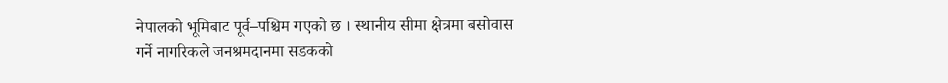नेपालको भूमिबाट पूर्व–पश्चिम गएको छ । स्थानीय सीमा क्षेत्रमा बसोवास गर्ने नागरिकले जनश्रमदानमा सडकको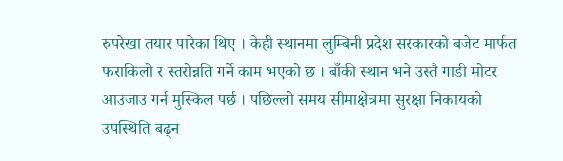रुपरेखा तयार पारेका थिए । केही स्थानमा लुम्बिनी प्रदेश सरकारको बजेट मार्फत फराकिलो र स्तरोन्नति गर्ने काम भएको छ । बाँकी स्थान भने उस्तै गाडी मोटर आउजाउ गर्न मुस्किल पर्छ । पछिल्लो समय सीमाक्षेत्रमा सुरक्षा निकायको उपस्थिति बढ्न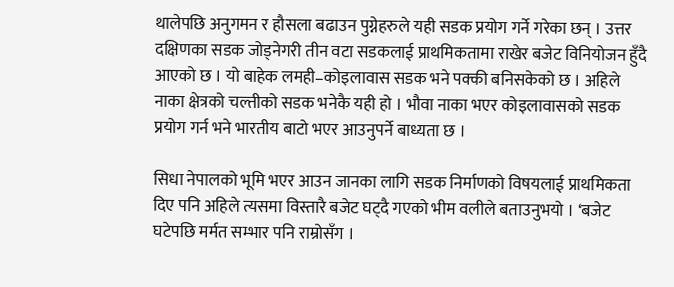थालेपछि अनुगमन र हौसला बढाउन पुग्नेहरुले यही सडक प्रयोग गर्ने गरेका छन् । उत्तर दक्षिणका सडक जोड्नेगरी तीन वटा सडकलाई प्राथमिकतामा राखेर बजेट विनियोजन हुँदै आएको छ । यो बाहेक लमही–कोइलावास सडक भने पक्की बनिसकेको छ । अहिले नाका क्षेत्रको चल्तीको सडक भनेकै यही हो । भौवा नाका भएर कोइलावासको सडक प्रयोग गर्न भने भारतीय बाटो भएर आउनुपर्ने बाध्यता छ ।

सिधा नेपालको भूमि भएर आउन जानका लागि सडक निर्माणको विषयलाई प्राथमिकता दिए पनि अहिले त्यसमा विस्तारै बजेट घट्दै गएको भीम वलीले बताउनुभयो । ‘बजेट घटेपछि मर्मत सम्भार पनि राम्रोसँग ।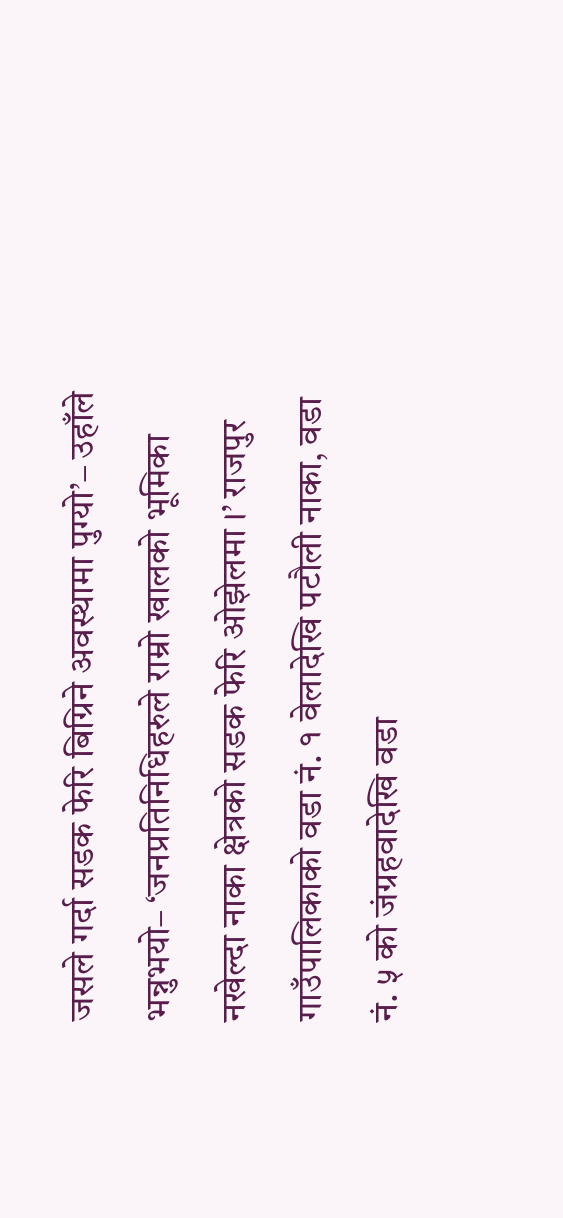जसले गर्दा सडक फेरि बिग्रिने अवस्थामा पुग्यो’– उहाँले भन्नुभयो– ‘जनप्रतिनिधिहरुले राम्रो खालको भूमिका नखेल्दा नाका क्षेत्रको सडक फेरि ओझेलमा ।’ राजपुर गाउँपालिकाको वडा नं. १ वेलादेखि पटौली नाका, वडा नं. ५ को जंग्रहवादेखि वडा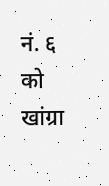नं. ६ को खांग्रा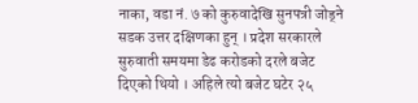नाका, वडा नं. ७ को कुरुवादेखि सुनपत्री जोड्ने सडक उत्तर दक्षिणका हुन् । प्रदेश सरकारले सुरुवाती समयमा डेढ करोडको दरले बजेट दिएको थियो । अहिले त्यो बजेट घटेर २५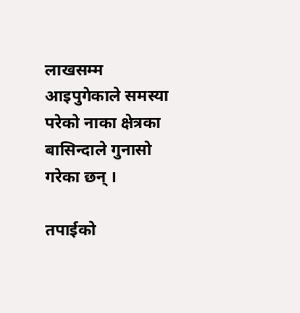लाखसम्म आइपुगेकाले समस्या परेको नाका क्षेत्रका बासिन्दाले गुनासो गरेका छन् ।

तपाईको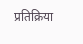प्रतिक्रिया